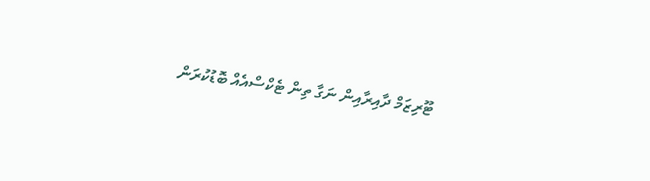ޓޫރިޒަމް ދާއިރާއިން ނަގާ ތިން ޓެކްސްއެއް ބޮޑުކުރަން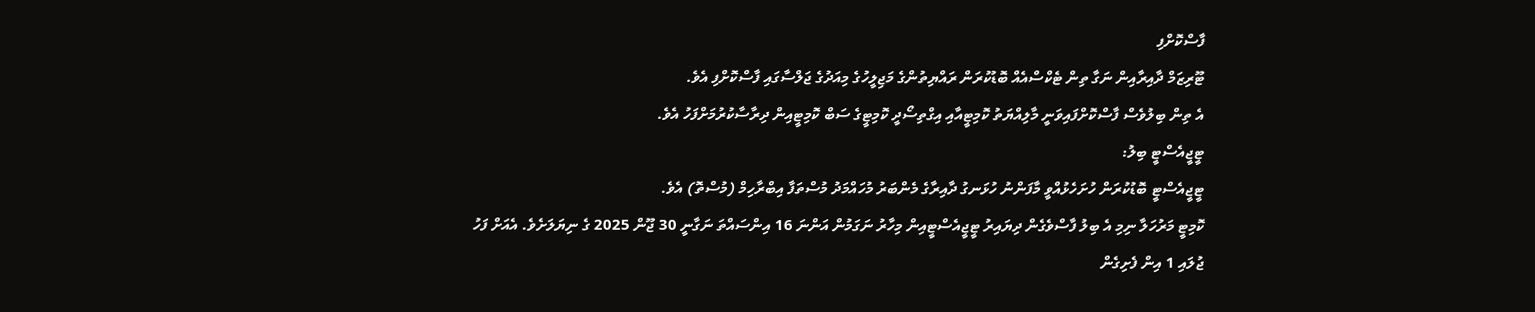ފާސްކޮށްފި
ޓޫރިޒަމް ދާއިރާއިން ނަގާ ތިން ޓެކްސްއެއް ބޮޑުކުރަން ރައްޔިތުންގެ މަޖިލީހުގެ މިއަދުގެ ޖަލްސާގައި ފާސްކޮށްފި އެވެ.
އެ ތިން ބިލުވެސް ފާސްކޮށްފައިވަނީ މާލިއްޔަތު ކޮމިޓީއާއި އިގްތިސޯދީ ކޮމިޓީގެ ސަބް ކޮމިޓީއިން ދިރާސާކުރުމަށްފަހު އެވެ.
ޓީޖީއެސްޓީ ބިލު:
ޓީޖީއެސްޓީ ބޮޑުކުރަން ހުށަހެޅުއްވީ މާފަންނު ހުޅަނގު ދާއިރާގެ މެންބަރު މުހައްމަދު މުސްތަފާ އިބްރާހިމް (މުސްތޮ) އެވެ.
ކޮމިޓީ މަރުހަލާ ނިމި އެ ބިލު ފާސްވެގެން ދިޔައިރު ޓީޖީއެސްޓީއިން މިހާރު ނަގަމުން އަންނަ 16 އިންސައްތަ ނަގާނީ 30 ޖޫން 2025 ގެ ނިޔަލަށެވެ. އެއަށް ފަހު ޖުލައި 1 އިން ފެށިގެން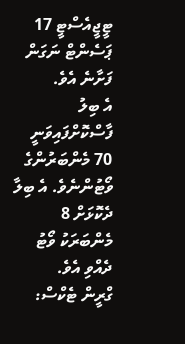ޓީޖީއެސްޓީ 17 ޕަސެންޓް ނަގަން ފަށާނެ އެވެ.
އެ ބިލު ފާސްކޮށްފައިވަނީ 70 މެންބަރުންގެ ވޯޓުންނެވެ. އެ ބިލާ ދެކޮޅަށް 8 މެންބަރަކު ވޯޓު ދެއްވި އެވެ.
ގްރީން ޓެކްސް: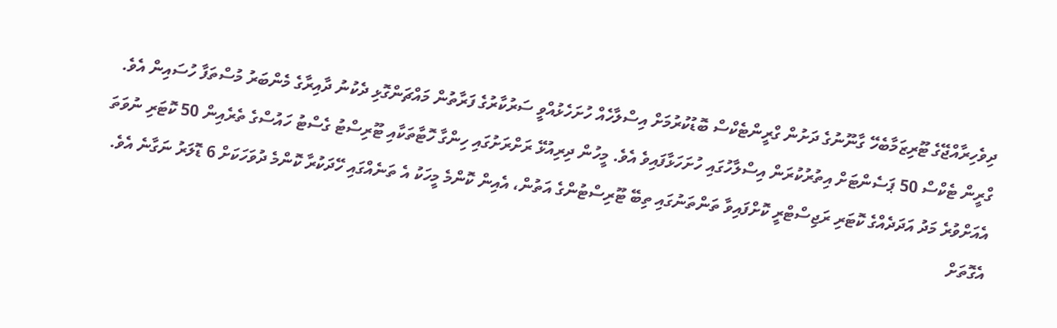ދިވެހިރާއްޖޭގެ ޓޫރިޒަމާބެހޭ ގާނޫނުގެ ދަށުން ގްރީންޓެކްސް ބޮޑުކުރުމަށް އިސްލާހެއް ހުށަހެޅުއްވީ ސަރުކާރުގެ ފަރާތުން މައްޗަންގޮޅި ދެކުނު ދާއިރާގެ މެންބަރު މުސްތަފާ ހުސައިން އެވެ.
ގްރީން ޓެކްސް 50 ޕަސެންޓަށް އިތުރުކުރަން އިސްލާހުގައި ހުށަހަޅާފައިވެ އެވެ. މީހުން ދިރިއުޅޭ ރަށްރަށުގައި ހިންގާ ހޮޓާތަކާއި ޓޫރިސްޓު ގެސްޓު ހައުސްގެ ތެރެއިން 50 ކޮޓަރި ނުވަތަ އެއަށްވުރެ މަދު އަދަދެއްގެ ކޮޓަރި ރަޖިސްޓްރީ ކޮށްފައިވާ ތަންތަނުގައި ތިބޭ ޓޫރިސްޓުންގެ އަތުން، އެއިން ކޮންމެ މީހަކު އެ ތަނެއްގައި ހޭދަކުރާ ކޮންމެ ދުވަހަކަށް 6 ޑޮލަރު ނަގާނެ އެވެ.
އެގޮތަށް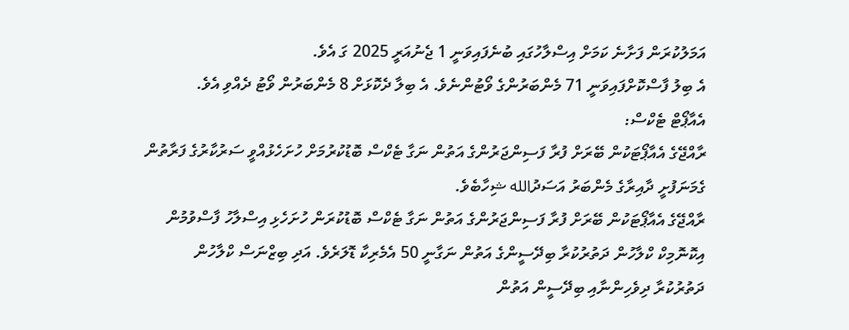އަމަލުކުރަން ފަށާނެ ކަމަށް އިސްލާހުގައި ބުނެފައިވަނީ 1 ޖެނުއަރީ 2025 ގަ އެވެ.
އެ ބިލު ފާސްކޮށްފައިވަނީ 71 މެންބަރުންގެ ވޯޓުންނެވެ. އެ ބިލާ ދެކޮޅަށް 8 މެންބަރުން ވޯޓު ދެއްވި އެވެ.
އެއާޕޯޓް ޓެކްސް:
ރާއްޖޭގެ އެއާޕޯޓަކުން ބޭރަށް ފުރާ ފަސިންޖަރުންގެ އަތުން ނަގާ ޓެކްސް ބޮޑުކުރުމަށް ހުށަހެޅުއްވީ ސަރުކާރުގެ ފަރާތުން ގެމަނަފުށީ ދާއިރާގެ މެންބަރު އަސަދުالله ޝިހާބެވެ.
ރާއްޖޭގެ އެއާޕޯޓަކުން ބޭރަށް ފުރާ ފަސިންޖަރުންގެ އަތުން ނަގާ ޓެކްސް ބޮޑުކުރަން ހުށަހެޅި އިސްލާހު ފާސްވުމުން އިކޮނޮމިކް ކްލާހުން ދަތުރުކުރާ ބިދޭސީންގެ އަތުން ނަގާނީ 50 އެމެރިކާ ޑޮލަރެވެ. އަދި ބިޒްނަސް ކްލާހުން ދަތުރުކުރާ ދިވެހިންނާއި ބިދޭސީން އަތުން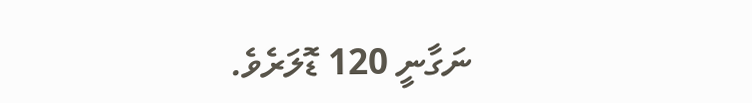ނަގާނީ 120 ޑޮލަރެވެ.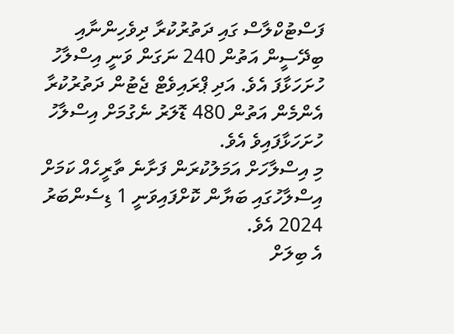ފަސްޓުކްލާސް ގައި ދަތުރުކުރާ ދިވެހިންނާއި ބިދޭސީން އަތުން 240 ނަގަން ވަނީ އިސްލާހު ހުށަހަޅާފަ އެވެ. އަދި ޕްރައިވެޓް ޖެޓުން ދަތުރުކުރާ އެންމެން އަތުން 480 ޑޮލަރު ނެގުމަށް އިސްލާހު ހުށަހަޅާފައިވެ އެވެ.
މި އިސްލާހަށް އަމަލުކުރަން ފަށާނެ ތާރީހެއް ކަމަށް އިސްލާހުގައި ބަޔާން ކޮށްފައިވަނީ 1 ޑިސެންބަރު 2024 އެވެ.
އެ ބިލަށް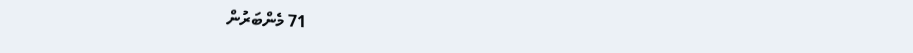71 މެންބަރުން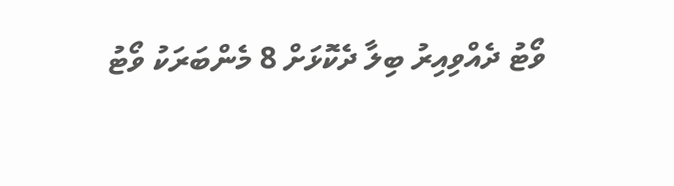ވޯޓު ދެއްވިއިރު ބިލާ ދެކޮޅަށް 8 މެންބަރަކު ވޯޓު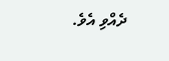ދެއްވި އެވެ.